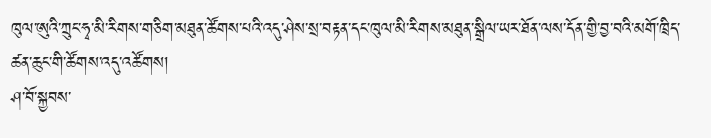ཁུལ་ཨུའི་ཀྲུང་ཧྭ་མི་རིགས་གཅིག་མཐུན་ཚོགས་པའི་འདུ་ཤེས་སྲ་བརྟན་དང་ཁུལ་མི་རིགས་མཐུན་སྒྲིལ་ཡར་ཐོན་ལས་དོན་གྱི་བྱ་བའི་མགོ་ཁྲིད་ཚན་ཆུང་གི་ཚོགས་འདུ་འཚོགས།
ཤ་བོ་སྐྱབས་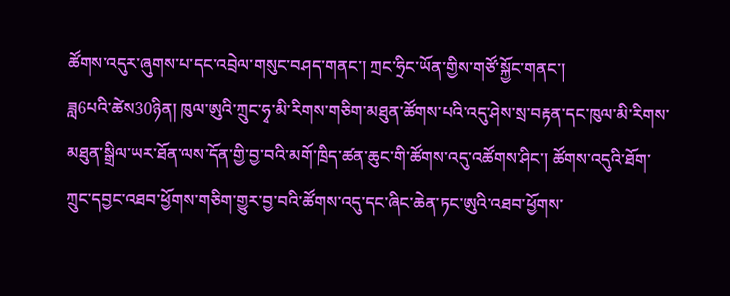ཚོགས་འདུར་ཞུགས་པ་དང་འབྲེལ་གསུང་བཤད་གནང་། ཀྲང་ཧྲིང་ཡོན་གྱིས་གཙོ་སྐྱོང་གནང་།
ཟླ6པའི་ཚེས30ཉིན། ཁུལ་ཨུའི་ཀྲུང་ཧྭ་མི་རིགས་གཅིག་མཐུན་ཚོགས་པའི་འདུ་ཤེས་སྲ་བརྟན་དང་ཁུལ་མི་རིགས་མཐུན་སྒྲིལ་ཡར་ཐོན་ལས་དོན་གྱི་བྱ་བའི་མགོ་ཁྲིད་ཚན་ཆུང་གི་ཚོགས་འདུ་འཚོགས་ཤིང་། ཚོགས་འདུའི་ཐོག་ཀྲུང་དབྱང་འཐབ་ཕྱོགས་གཅིག་གྱུར་བྱ་བའི་ཚོགས་འདུ་དང་ཞིང་ཆེན་ཏང་ཨུའི་འཐབ་ཕྱོགས་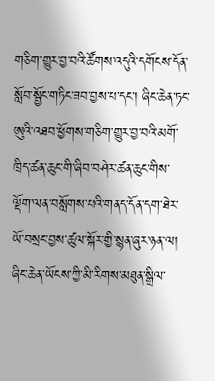གཅིག་གྱུར་བྱ་བའི་ཚོགས་འདུའི་དགོངས་དོན་སློབ་སྦྱོང་གཏིང་ཟབ་བྱས་པ་དང་། ཞིང་ཆེན་ཏང་ཨུའི་འཐབ་ཕྱོགས་གཅིག་གྱུར་བྱ་བའི་མགོ་ཁྲིད་ཚན་ཆུང་གི་ཞིབ་བཤེར་ཚན་ཆུང་གིས་ལྡོག་ལན་བསློགས་པའི་གནད་དོན་དག་ཐེར་ཡོ་བསྲང་བྱས་ཚུལ་སྐོར་གྱི་སྙན་ཞུར་ཉན་ལ། ཞིང་ཆེན་ཡོངས་ཀྱི་མི་རིགས་མཐུན་སྒྲིལ་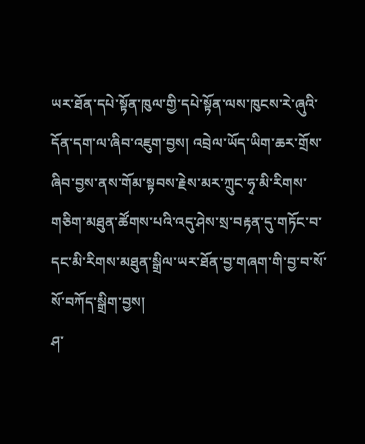ཡར་ཐོན་དཔེ་སྟོན་ཁུལ་གྱི་དཔེ་སྟོན་ལས་ཁུངས་རེ་ཞུའི་དོན་དག་ལ་ཞིབ་འཇུག་བྱས། འབྲེལ་ཡོད་ཡིག་ཆར་གྲོས་ཞིབ་བྱས་ནས་གོམ་སྟབས་རྗེས་མར་ཀྲུང་ཧྭ་མི་རིགས་གཅིག་མཐུན་ཚོགས་པའི་འདུ་ཤེས་སྲ་བརྟན་དུ་གཏོང་བ་དང་མི་རིགས་མཐུན་སྒྲིལ་ཡར་ཐོན་བྱ་གཞག་གི་བྱ་བ་སོ་སོ་བཀོད་སྒྲིག་བྱས།
ཤ་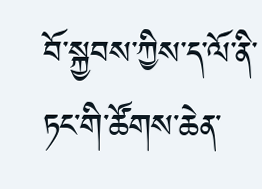བོ་སྐྱབས་ཀྱིས་ད་ལོ་ནི་ཏང་གི་ཚོགས་ཆེན་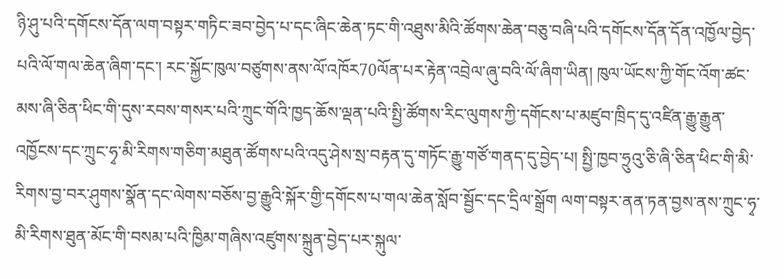ཉི་ཤུ་པའི་དགོངས་དོན་ལག་བསྟར་གཏིང་ཟབ་བྱེད་པ་དང་ཞིང་ཆེན་ཏང་གི་འཐུས་མིའི་ཚོགས་ཆེན་བཅུ་བཞི་པའི་དགོངས་དོན་དོན་འཁྱོལ་བྱེད་པའི་ལོ་གལ་ཆེན་ཞིག་དང་། རང་སྐྱོང་ཁུལ་བཙུགས་ནས་ལོ་འཁོར70ལོན་པར་རྟེན་འབྲེལ་ཞུ་བའི་ལོ་ཞིག་ཡིན། ཁུལ་ཡོངས་ཀྱི་གོང་འོག་ཚང་མས་ཞི་ཅིན་ཕིང་གི་དུས་རབས་གསར་པའི་ཀྲུང་གོའི་ཁྱད་ཆོས་ལྡན་པའི་སྤྱི་ཚོགས་རིང་ལུགས་ཀྱི་དགོངས་པ་མཛུབ་ཁྲིད་དུ་འཛིན་རྒྱུ་རྒྱུན་འཁྱོངས་དང་ཀྲུང་ཧྭ་མི་རིགས་གཅིག་མཐུན་ཚོགས་པའི་འདུ་ཤེས་སྲ་བརྟན་དུ་གཏོང་རྒྱུ་གཙོ་གནད་དུ་བྱེད་པ། སྤྱི་ཁྱབ་ཧྲུའུ་ཅི་ཞི་ཅིན་ཕིང་གི་མི་རིགས་བྱ་བར་ཤུགས་སྣོན་དང་ལེགས་བཅོས་བྱ་རྒྱུའི་སྐོར་གྱི་དགོངས་པ་གལ་ཆེན་སློབ་སྦྱོང་དང་དྲིལ་སྒྲོག ལག་བསྟར་ནན་ཏན་བྱས་ནས་ཀྲུང་ཧྭ་མི་རིགས་ཐུན་མོང་གི་བསམ་པའི་ཁྱིམ་གཞིས་འཛུགས་སྐྲུན་བྱེད་པར་སྐུལ་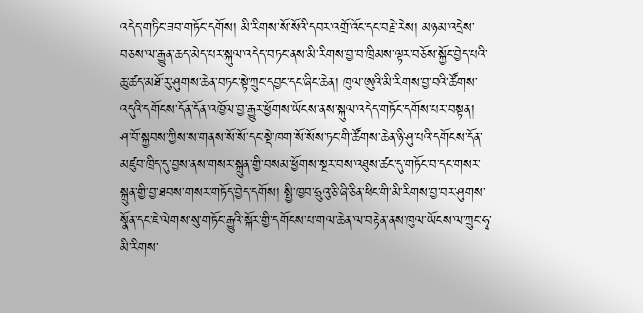འདེད་གཏིང་ཟབ་གཏོང་དགོས། མི་རིགས་སོ་སོའི་དབར་འགྲོ་འོང་དང་བརྗེ་རེས། མཉམ་འདྲེས་བཅས་ལ་རྒྱུན་ཆད་མེད་པར་སྐུལ་འདེད་བཏང་ནས་མི་རིགས་བྱ་བ་ཁྲིམས་ལྟར་བཅོས་སྐྱོང་བྱེད་པའི་ཆུ་ཚད་མཐོ་རུ་ཤུགས་ཆེན་བཏང་སྟེ་ཀྲུང་དབྱང་དང་ཞིང་ཆེན། ཁུལ་ཨུའི་མི་རིགས་བྱ་བའི་ཚོགས་འདུའི་དགོངས་དོན་དོན་འཁྱོལ་བྱ་རྒྱུར་ཕྱོགས་ཡོངས་ནས་སྐུལ་འདེད་གཏོང་དགོས་པར་བསྟན།
ཤ་བོ་སྐྱབས་ཀྱིས་ས་གནས་སོ་སོ་དང་སྡེ་ཁག་སོ་སོས་ཏང་གི་ཚོགས་ཆེན་ཉི་ཤུ་པའི་དགོངས་དོན་མཛུབ་ཁྲིད་དུ་བྱས་ནས་གསར་སྐྲུན་གྱི་བསམ་ཕྱོགས་སྔར་བས་འཐུས་ཚང་དུ་གཏོང་བ་དང་གསར་སྐྲུན་གྱི་བྱ་ཐབས་གསར་གཏོད་བྱེད་དགོས། སྤྱི་ཁྱབ་ཧྲུའུ་ཅི་ཞི་ཅིན་ཕིང་གི་མི་རིགས་བྱ་བར་ཤུགས་སྣོན་དང་ཇེ་ལེགས་སུ་གཏོང་རྒྱུའི་སྐོར་གྱི་དགོངས་པ་གལ་ཆེན་ལ་བརྟེན་ནས་ཁུལ་ཡོངས་ལ་ཀྲུང་ཧྭ་མི་རིགས་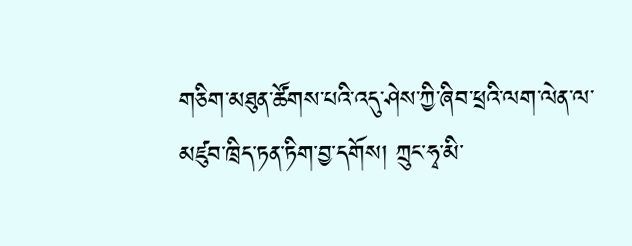གཅིག་མཐུན་ཚོགས་པའི་འདུ་ཤེས་ཀྱི་ཞིབ་ཕྲའི་ལག་ལེན་ལ་མཛུབ་ཁྲིད་ཏན་ཏིག་བྱ་དགོས། ཀྲུང་ཧྭ་མི་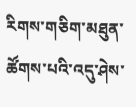རིགས་གཅིག་མཐུན་ཚོགས་པའི་འདུ་ཤེས་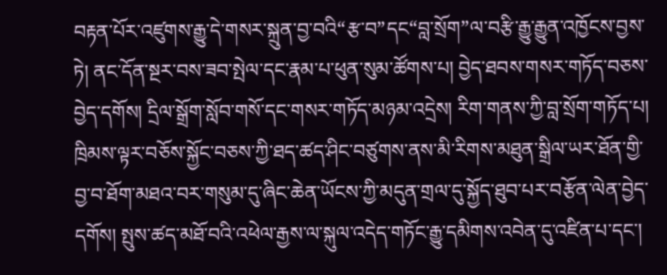བརྟན་པོར་འཛུགས་རྒྱུ་དེ་གསར་སྐྲུན་བྱ་བའི“རྩ་བ”དང“བླ་སྲོག”ལ་བརྩི་རྒྱུ་རྒྱུན་འཁྱོངས་བྱས་ཏེ། ནང་དོན་སྔར་བས་ཟབ་སྤེལ་དང་རྣམ་པ་ཕུན་སུམ་ཚོགས་པ། བྱེད་ཐབས་གསར་གཏོད་བཅས་བྱེད་དགོས། དྲིལ་སྒྲོག་སློབ་གསོ་དང་གསར་གཏོད་མཉམ་འདྲེས། རིག་གནས་ཀྱི་བླ་སྲོག་གཏོད་པ། ཁྲིམས་ལྟར་བཅོས་སྐྱོང་བཅས་ཀྱི་ཐད་ཚད་ཤིང་བཙུགས་ནས་མི་རིགས་མཐུན་སྒྲིལ་ཡར་ཐོན་གྱི་བྱ་བ་ཐོག་མཐའ་བར་གསུམ་དུ་ཞིང་ཆེན་ཡོངས་ཀྱི་མདུན་གྲལ་དུ་སྐྱོད་ཐུབ་པར་བརྩོན་ལེན་བྱེད་དགོས། སྤུས་ཚད་མཐོ་བའི་འཕེལ་རྒྱས་ལ་སྐུལ་འདེད་གཏོང་རྒྱུ་དམིགས་འབེན་དུ་འཛིན་པ་དང་།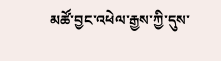མཚོ་བྱང་འཕེལ་རྒྱས་ཀྱི་དུས་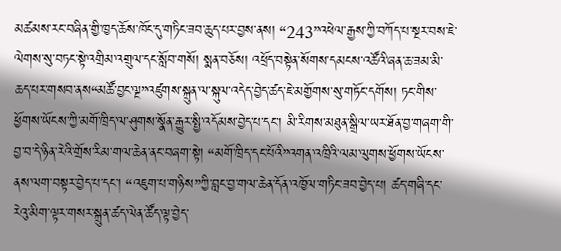མཚམས་རང་བཞིན་གྱི་ཁྱད་ཆོས་ཁོང་དུ་གཏིང་ཟབ་ཆུད་པར་བྱས་ནས། “243”འཕེལ་རྒྱས་ཀྱི་བཀོད་པ་སྔར་བས་ཇེ་ལེགས་སུ་བཏང་སྟེ་འགྲིམ་འགྲུལ་དང་སློབ་གསོ། སྨན་བཅོས། འཕྲོད་བསྟེན་སོགས་དམངས་འཚོའི་ཞན་ཆ་ཟམ་མི་ཆད་པར་གསབ་ནས“མཚོ་བྱང་ལྔ”འཛུགས་སྐྲུན་ལ་སྐུལ་འདེད་བྱེད་ཚད་ཇེ་མགྱོགས་སུ་གཏོང་དགོས། ཏང་གིས་ཕྱོགས་ཡོངས་ཀྱི་མགོ་ཁྲིད་ལ་ཤུགས་སྣོན་རྒྱུར་སྤྱི་འདོམས་བྱེད་པ་དང་། མི་རིགས་མཐུན་སྒྲིལ་ཡར་ཐོན་བྱ་གཞག་གི་བྱ་བ་དེ་ཉིན་རེའི་གྲོས་རིམ་གལ་ཆེན་ནང་བཞག་སྟེ། “མགོ་ཁྲིད་དང་པོའི”འགན་འཁྲིའི་ལམ་ལུགས་ཕྱོགས་ཡོངས་ནས་ལག་བསྟར་བྱེད་པ་དང་། “འཇུག་པ་གཉིས”ཀྱི་བླང་བྱ་གལ་ཆེན་དོན་འཁྱོལ་གཏིང་ཟབ་བྱེད་པ། ཚད་གཞི་དང་རེའུ་མིག་ལྟར་གསར་སྐྲུན་ཚད་ལེན་ཚོད་ལྟ་བྱེད་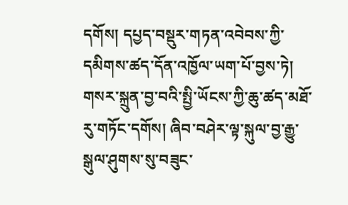དགོས། དཔྱད་བསྡུར་གཏན་འབེབས་ཀྱི་དམིགས་ཚད་དོན་འཁྱོལ་ཡག་པོ་བྱས་ཏེ། གསར་སྐྲུན་བྱ་བའི་སྤྱི་ཡོངས་ཀྱི་ཆུ་ཚད་མཐོ་རུ་གཏོང་དགོས། ཞིབ་བཤེར་ལྟ་སྐུལ་བྱ་རྒྱུ་སྒུལ་ཤུགས་སུ་བཟུང་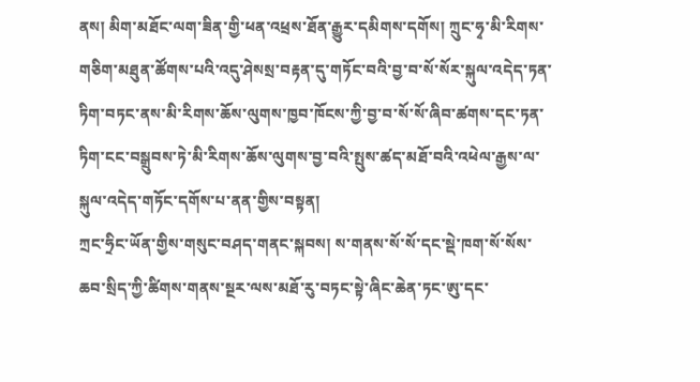ནས། མིག་མཐོང་ལག་ཟིན་གྱི་ཕན་འཕྲས་ཐོན་རྒྱུར་དམིགས་དགོས། ཀྲུང་ཧྭ་མི་རིགས་གཅིག་མཐུན་ཚོགས་པའི་འདུ་ཤེསསྲ་བརྟན་དུ་གཏོང་བའི་བྱ་བ་སོ་སོར་སྐུལ་འདེད་ཏན་ཏིག་བཏང་ནས་མི་རིགས་ཆོས་ལུགས་ཁྱབ་ཁོངས་ཀྱི་བྱ་བ་སོ་སོ་ཞིབ་ཚགས་དང་ཏན་ཏིག་ངང་བསྒྲུབས་ཏེ་མི་རིགས་ཆོས་ལུགས་བྱ་བའི་སྤུས་ཚད་མཐོ་བའི་འཕེལ་རྒྱས་ལ་སྐུལ་འདེད་གཏོང་དགོས་པ་ནན་གྱིས་བསྟན།
ཀྲང་ཧྲིང་ཡོན་གྱིས་གསུང་བཤད་གནང་སྐབས། ས་གནས་སོ་སོ་དང་སྡེ་ཁག་སོ་སོས་ཆབ་སྲིད་ཀྱི་ཚིགས་གནས་སྔར་ལས་མཐོ་རུ་བཏང་སྟེ་ཞིང་ཆེན་ཏང་ཨུ་དང་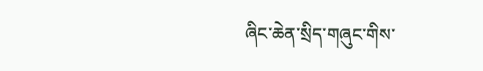ཞིང་ཆེན་སྲིད་གཞུང་གིས་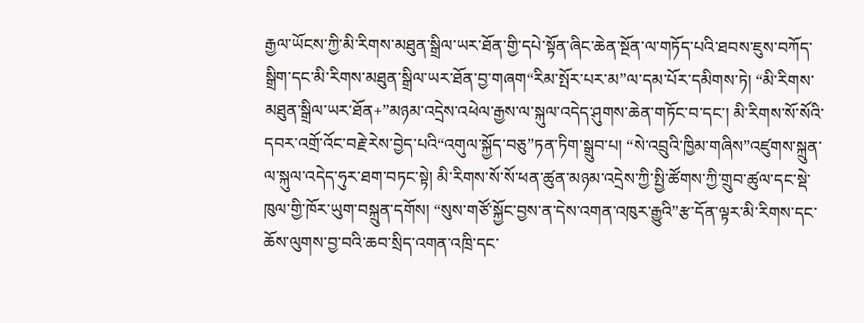རྒྱལ་ཡོངས་ཀྱི་མི་རིགས་མཐུན་སྒྲིལ་ཡར་ཐོན་གྱི་དཔེ་སྟོན་ཞིང་ཆེན་སྔོན་ལ་གཏོད་པའི་ཐབས་ཇུས་བཀོད་སྒྲིག་དང་མི་རིགས་མཐུན་སྒྲིལ་ཡར་ཐོན་བྱ་གཞག“རིམ་སྤོར་པར་མ”ལ་དམ་པོར་དམིགས་ཏེ། “མི་རིགས་མཐུན་སྒྲིལ་ཡར་ཐོན+”མཉམ་འདྲེས་འཕེལ་རྒྱས་ལ་སྐུལ་འདེད་ཤུགས་ཆེན་གཏོང་བ་དང་། མི་རིགས་སོ་སོའི་དབར་འགྲོ་འོང་བརྗེ་རེས་བྱེད་པའི“འགུལ་སྐྱོད་བཅུ”ཏན་ཏིག་སྒྲུབ་པ། “སེ་འབྲུའི་ཁྱིམ་གཞིས”འཛུགས་སྐྲུན་ལ་སྐུལ་འདེད་ཧུར་ཐག་བཏང་སྟེ། མི་རིགས་སོ་སོ་ཕན་ཚུན་མཉམ་འདྲེས་ཀྱི་སྤྱི་ཚོགས་ཀྱི་གྲུབ་ཚུལ་དང་སྡེ་ཁུལ་གྱི་ཁོར་ཡུག་བསྐྲུན་དགོས། “སུས་གཙོ་སྐྱོང་བྱས་ན་དེས་འགན་འཁུར་རྒྱུའི”རྩ་དོན་ལྟར་མི་རིགས་དང་ཆོས་ལུགས་བྱ་བའི་ཆབ་སྲིད་འགན་འཁྲི་དང་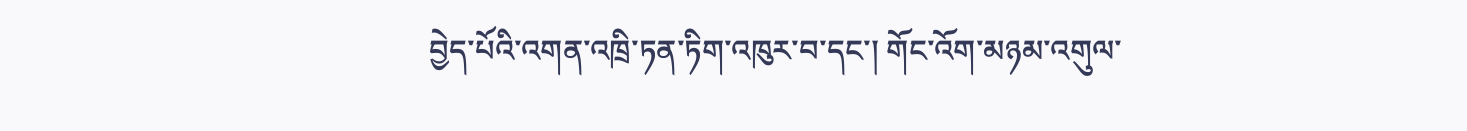བྱེད་པོའི་འགན་འཁྲི་ཏན་ཏིག་འཁུར་བ་དང་། གོང་འོག་མཉམ་འགུལ་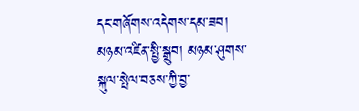དང་གཞོགས་འདེགས་དམ་ཟབ། མཉམ་འཛིན་སྤྱི་སྒྲུབ། མཉམ་ཤུགས་སྐུལ་སྤེལ་བཅས་ཀྱི་བྱ་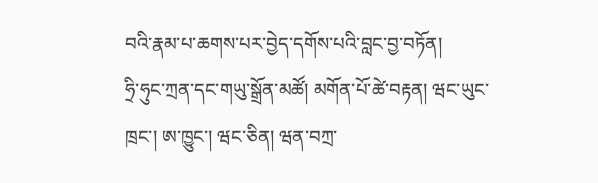བའི་རྣམ་པ་ཆགས་པར་བྱེད་དགོས་པའི་བླང་བྱ་བཏོན།
ཧྲི་ཧུང་ཀྲན་དང་གཡུ་སྒྲོན་མཚོ། མགོན་པོ་ཚེ་བརྟན། ཝང་ཡུང་ཁྲང་། ཨ་ཁྱུང་། ཝང་ཅིན། ཝན་བཀྲ་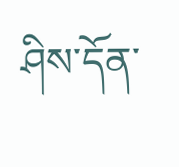ཤིས་དོན་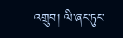འགྲུབ། ལི་ཞང་ཏུང་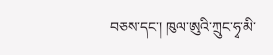བཅས་དང་། ཁུལ་ཨུའི་ཀྲུང་ཧྭ་མི་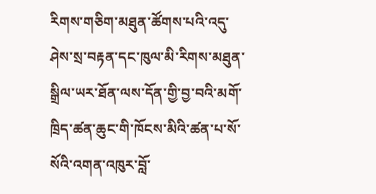རིགས་གཅིག་མཐུན་ཚོགས་པའི་འདུ་ཤེས་སྲ་བརྟན་དང་ཁུལ་མི་རིགས་མཐུན་སྒྲིལ་ཡར་ཐོན་ལས་དོན་གྱི་བྱ་བའི་མགོ་ཁྲིད་ཚན་ཆུང་གི་ཁོངས་མིའི་ཚན་པ་སོ་སོའི་འགན་འཁུར་བློ་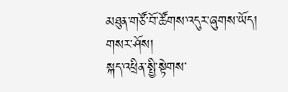མཐུན་གཙོ་བོ་ཚོགས་འདུར་ཞུགས་ཡོད།
གསར་ཤོས།
སྐད་འཕྲིན་སྤྱི་སྟེགས་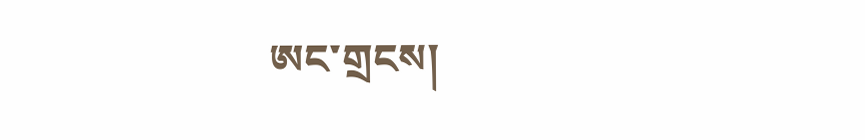ཨང་གྲངས།